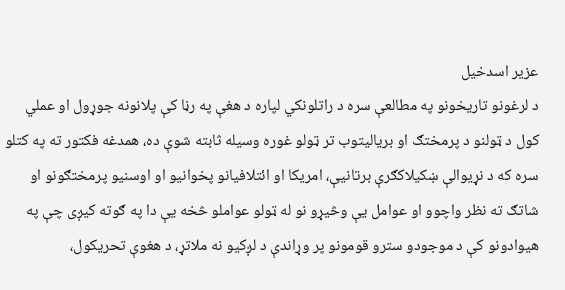عزیر اسدخیل
د لرغونو تاریخونو په مطالعې سره د راتلونکي لپاره د هغې په رڼا کې پلانونه جوړول او عملي کول د ټولنو د پرمختګ او بریالیتوب تر ټولو غوره وسیله ثابته شوې ده، همدغه فکتور ته په کتلو سره که د نړیوالې ښکیلاکګرې برتانیې، امریکا او ائتلافیانو پخوانیو او اوسنیو پرمختګونو او شاتګ ته نظر واچوو او عوامل یې وڅیړو نو له ټولو عواملو څخه یې دا په ګوته کیږی چې په هیوادونو کې د موجودو سترو قومونو پر وړاندې د لږکیو نه ملاتړ، د هغوې تحریکول،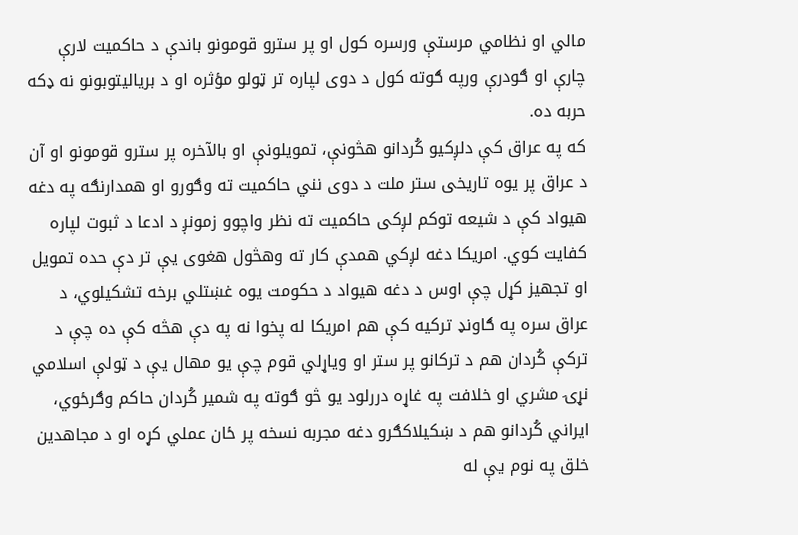مالي او نظامي مرستې ورسره کول او پر سترو قومونو باندې د حاکمیت لارې چارې او ګودرې ورپه ګوته کول د دوی لپاره تر ټولو مؤثره او د بریالیتوبونو نه ډکه حربه ده.
که په عراق کې دلږکیو کُردانو هڅونې، تمویلونې او بالآخره پر سترو قومونو او آن د عراق پر یوه تاریخی ستر ملت د دوی نني حاکمیت ته وګورو او همدارنګه په دغه هیواد کې د شیعه توکم لږکی حاکمیت ته نظر واچوو زمونږ د ادعا د ثبوت لپاره کفایت کوي. امریکا دغه لږکي همدې کار ته وهڅول هغوی یې تر دې حده تمویل او تجهیز کړل چې اوس د دغه هیواد د حکومت یوه غښتلي برخه تشکیلوي، د عراق سره په ګاونډ ترکیه کې هم امریکا له پخوا نه په دې هڅه کې ده چې د ترکې کُردان هم د ترکانو پر ستر او ویاړلي قوم چې یو مهال یې د ټولې اسلامي نړۍ مشري او خلافت په غاړه دررلود یو څو ګوته په شمیر کُردان حاکم وګرځوي، ایراني کُردانو هم د ښکیلاکګرو دغه مجربه نسخه پر ځان عملي کړه او د مجاهدین خلق په نوم یې له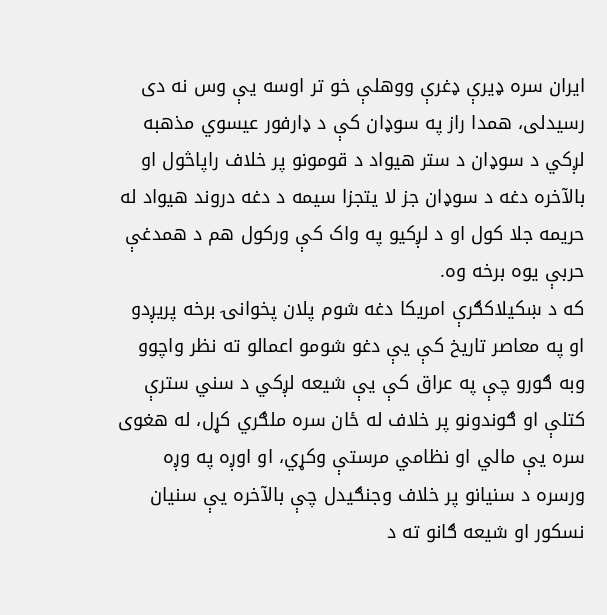ایران سره ډیرې ډغرې ووهلې خو تر اوسه یې وس نه دی رسیدلی، همدا راز په سوډان کې د ډارفور عیسوي مذهبه لږکي د سوډان د ستر هیواد د قومونو پر خلاف راپاڅول او بالآخره دغه د سوډان جز لا یتجزا سیمه د دغه دروند هیواد له حریمه جلا کول او د لږکیو په واک کې ورکول هم د همدغې حربې یوه برخه وه.
که د ښکیلاکګرې امریکا دغه شوم پلان پخوانۍ برخه پریږدو او په معاصر تاریخ کې يې دغو شومو اعمالو ته نظر واچوو وبه ګورو چې په عراق کې یې شیعه لږکي د سني سترې کتلې او ګوندونو پر خلاف له ځان سره ملګري کړل، له هغوی سره یې مالي او نظامي مرستې وکړي، او اوږه په وږه ورسره د سنیانو پر خلاف وجنګیدل چې بالآخره یې سنیان نسکور او شیعه ګانو ته د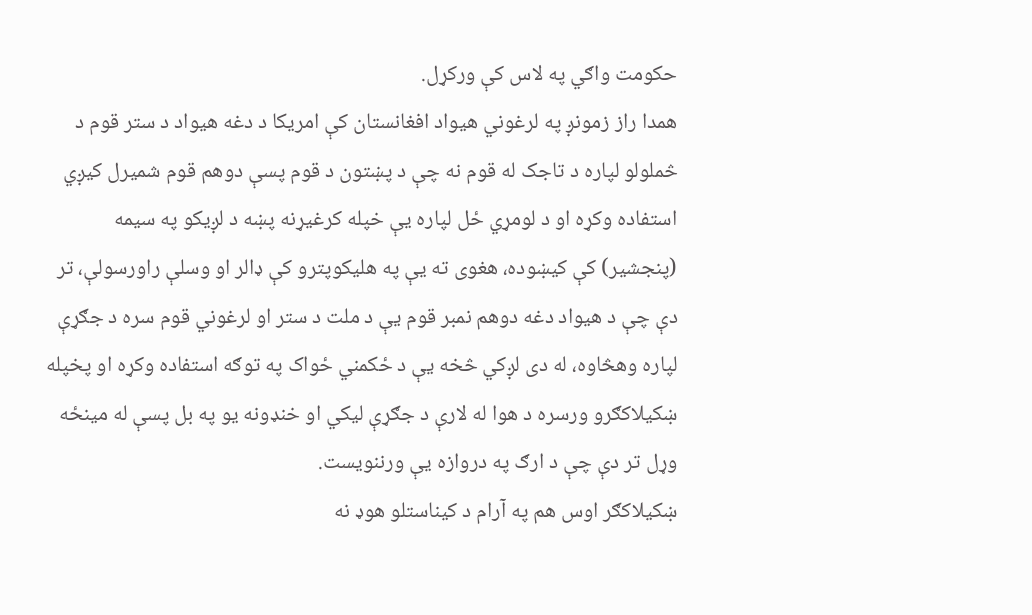حکومت واګي په لاس کې ورکړل.
همدا راز زمونږ په لرغوني هیواد افغانستان کې امریکا د دغه هیواد د ستر قوم د څملولو لپاره د تاجک له قوم نه چې د پښتون د قوم پسې دوهم قوم شمیرل کیږي استفاده وکړه او د لومړي ځل لپاره یې خپله کرغیړنه پښه د لږیکو په سیمه (پنجشیر) کې کیښوده، هغوی ته یې په هلیکوپترو کې ډالر او وسلې راورسولې، تر دې چې د هیواد دغه دوهم نمبر قوم یې د ملت د ستر او لرغوني قوم سره د جګړې لپاره وهڅاوه، له دی لږکي څخه یې د ځکمني ځواک په توګه استفاده وکړه او پخپله ښکیلاکګرو ورسره د هوا له لارې د جګړې لیکي او خنډونه یو په بل پسې له مینځه وړل تر دې چې د ارګ په دروازه یې ورننویست.
ښکیلاکګر اوس هم په آرام د کیناستلو هوډ نه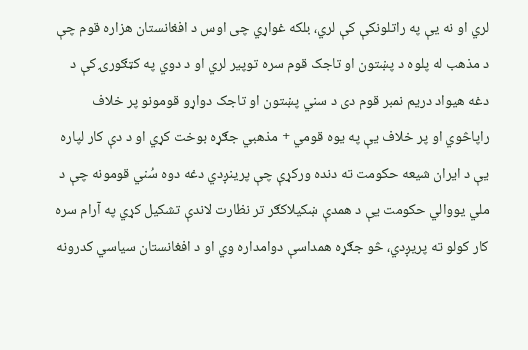لري او نه یې په راتلونکې کې لري، بلکه غواړي چی اوس د افغانستان هزاره قوم چې د مذهب له پلوه د پښتون او تاجک قوم سره توپیر لري او د دوي په کټګورۍ کې د دغه هیواد دریم نمبر قوم دی د سني پښتون او تاجک دواړو قومونو پر خلاف راپاڅوي او پر خلاف یې په یوه قومي + مذهبي جګړه بوخت کړي او د دې کار لپاره یې د ایران شیعه حکومت ته دنده ورکړې چې پرینږدي دغه دوه سُني قومونه چې د ملي یووالي حکومت یې د همدې ښکیلاکګر تر نظارت لاندې تشکیل کړي په آرام سره کار کولو ته پریږدي، څو جګړه همداسې دوامداره وي او د افغانستان سیاسي کدرونه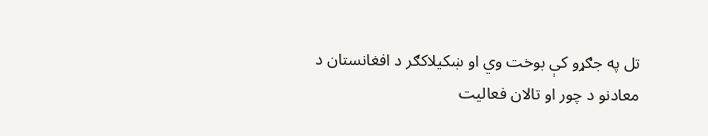تل په جګړو کې بوخت وي او ښکیلاکګر د افغانستان د معادنو د چور او تالان فعالیت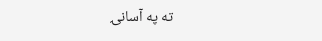ته په آسانۍ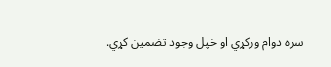سره دوام ورکړي او خپل وجود تضمین کړي.